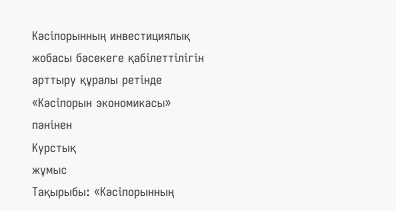Кәсіпорынның инвестициялық жобасы бәсекеге қабілеттілігін арттыру құралы ретінде
«Кәсіпорын экономикасы» пәнінен
Курстық
жұмыс
Тақырыбы: «Кәсіпорынның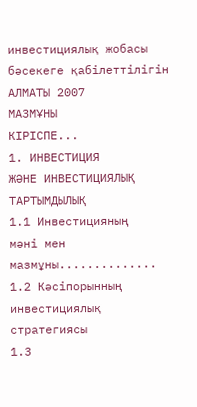инвестициялық жобасы бәсекеге қабілеттілігін
АЛМАТЫ 2007
МАЗМҰНЫ
КІРІСПЕ...
1. ИНВЕСТИЦИЯ
ЖӘНЕ ИНВЕСТИЦИЯЛЫҚ ТАРТЫМДЫЛЫҚ
1.1 Инвестицияның
мәні мен мазмұны..............
1.2 Кәсіпорынның
инвестициялық стратегиясы
1.3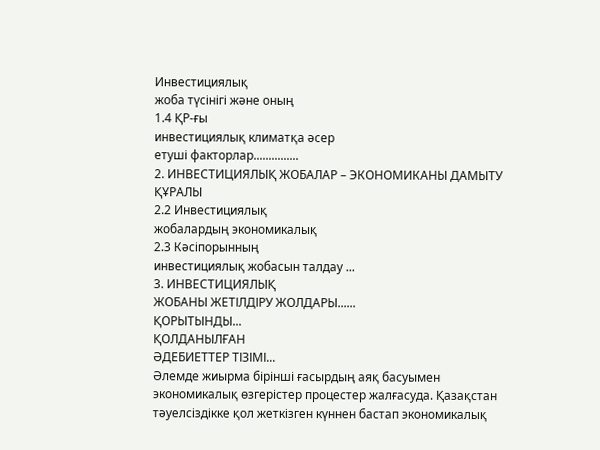Инвестициялық
жоба түсінігі және оның
1.4 ҚР-ғы
инвестициялық климатқа әсер
етуші факторлар...............
2. ИНВЕСТИЦИЯЛЫҚ ЖОБАЛАР – ЭКОНОМИКАНЫ ДАМЫТУ ҚҰРАЛЫ
2.2 Инвестициялық
жобалардың экономикалық
2.3 Кәсіпорынның
инвестициялық жобасын талдау ...
3. ИНВЕСТИЦИЯЛЫҚ
ЖОБАНЫ ЖЕТІЛДІРУ ЖОЛДАРЫ......
ҚОРЫТЫНДЫ...
ҚОЛДАНЫЛҒАН
ӘДЕБИЕТТЕР ТІЗІМІ...
Әлемде жиырма бірінші ғасырдың аяқ басуымен экономикалық өзгерістер процестер жалғасуда. Қазақстан тәуелсіздікке қол жеткізген күннен бастап экономикалық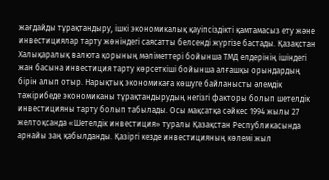жағдайды тұрақтандыру, ішкі экономикалық қауіпсіздікті қамтамасыз ету және инвестициялар тарту жөніндегі саясатты белсенді жүргізе бастады. Қазақстан Халықаралық валюта қорының мәліметтері бойынша ТМД елдерінің ішіндегі жан басына инвестиция тарту көрсеткіші бойынша алғашқы орындардың бірін алып отыр. Нарықтық экономикаға көшуге байланысты әлемдік тәжірибеде экономиканы тұрақтандырудың негізгі факторы болып шетелдік инвестицияны тарту болып табылады. Осы мақсатқа сәйкес 1994 жылы 27 желтоқсанда «Шетелдік инвестиция» туралы Қазақстан Республикасында арнайы заң қабылданды. Қазіргі кезде инвестицияның көлемі жыл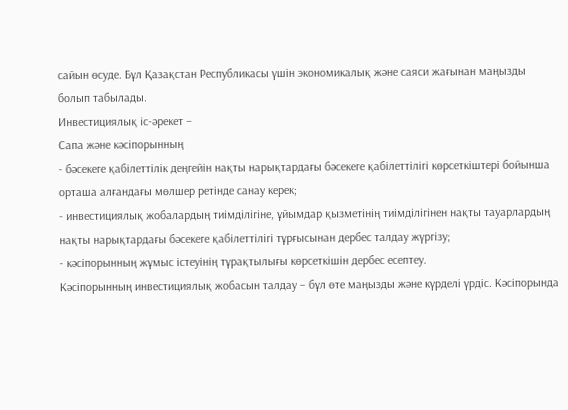сайын өсуде. Бұл Қазақстан Республикасы үшін экономикалық және саяси жағынан маңызды болып табылады.
Инвестициялық іс-әрекет –
Сапа және кәсіпорынның
- бәсекеге қабілеттілік деңгейін нақты нарықтардағы бәсекеге қабілеттілігі көрсеткіштері бойынша орташа алғандағы мөлшер ретінде санау керек;
- инвестициялық жобалардың тиімділігіне, ұйымдар қызметінің тиімділігінен нақты тауарлардың нақты нарықтардағы бәсекеге қабілеттілігі тұрғысынан дербес талдау жүргізу;
- кәсіпорынның жұмыс істеуінің тұрақтылығы көрсеткішін дербес есептеу.
Кәсіпорынның инвестициялық жобасын талдау – бұл өте маңызды және күрделі үрдіс. Кәсіпорында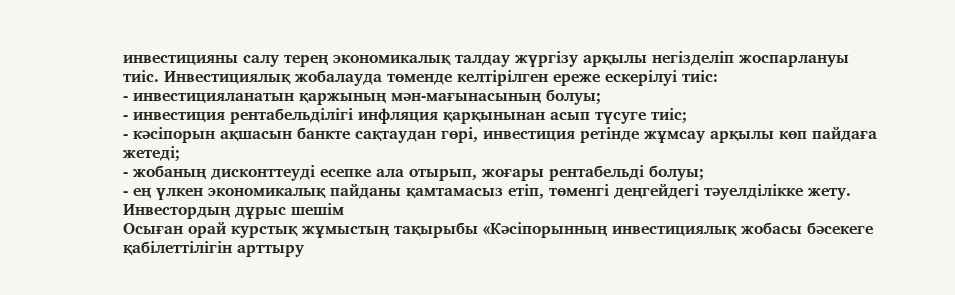инвестицияны салу терең экономикалық талдау жүргізу арқылы негізделіп жоспарлануы тиіс. Инвестициялық жобалауда төменде келтірілген ереже ескерілуі тиіс:
- инвестицияланатын қаржының мән-мағынасының болуы;
- инвестиция рентабельділігі инфляция қарқынынан асып түсуге тиіс;
- кәсіпорын ақшасын банкте сақтаудан гөрі, инвестиция ретінде жұмсау арқылы көп пайдаға жетеді;
- жобаның дисконттеуді есепке ала отырып, жоғары рентабельді болуы;
- ең үлкен экономикалық пайданы қамтамасыз етіп, төменгі деңгейдегі тәуелділікке жету.
Инвестордың дұрыс шешім
Осыған орай курстық жұмыстың тақырыбы «Кәсіпорынның инвестициялық жобасы бәсекеге қабілеттілігін арттыру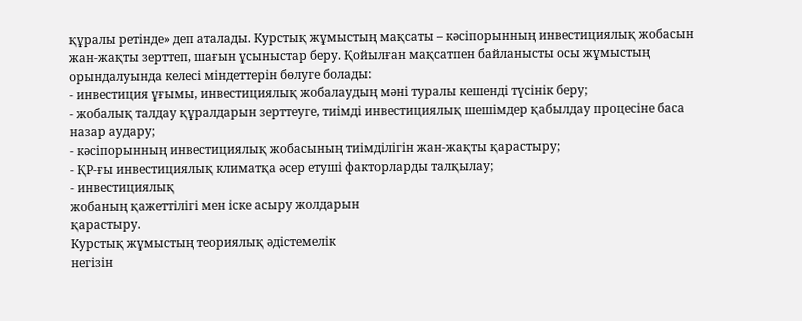құралы ретінде» деп аталады. Курстық жұмыстың мақсаты – кәсіпорынның инвестициялық жобасын жан-жақты зерттеп, шағын ұсыныстар беру. Қойылған мақсатпен байланысты осы жұмыстың орындалуында келесі міндеттерін бөлуге болады:
- инвестиция ұғымы, инвестициялық жобалаудың мәні туралы кешенді түсінік беру;
- жобалық талдау құралдарын зерттеуге, тиімді инвестициялық шешімдер қабылдау процесіне баса назар аудару;
- кәсіпорынның инвестициялық жобасының тиімділігін жан-жақты қарастыру;
- ҚР-ғы инвестициялық климатқа әсер етуші факторларды талқылау;
- инвестициялық
жобаның қажеттілігі мен іске асыру жолдарын
қарастыру.
Курстық жұмыстың теориялық әдістемелік
негізін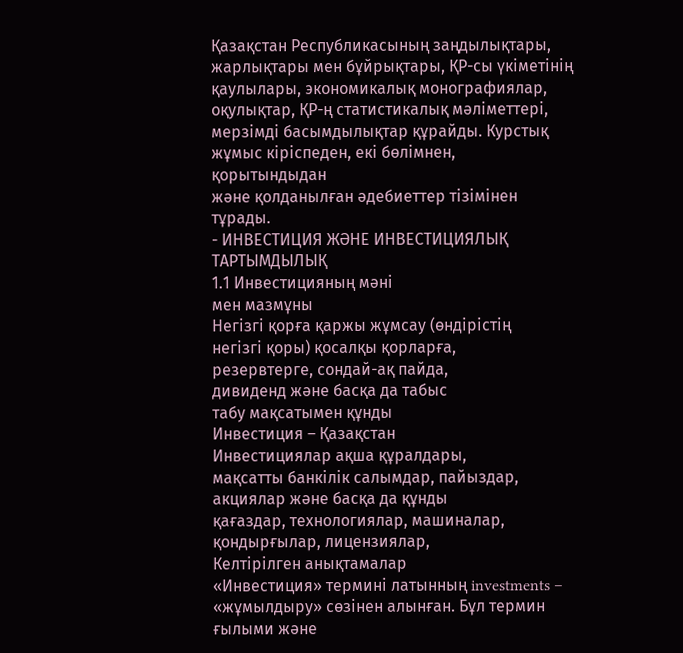Қазақстан Республикасының заңдылықтары,
жарлықтары мен бұйрықтары, ҚР-сы үкіметінің
қаулылары, экономикалық монографиялар,
оқулықтар, ҚР-ң статистикалық мәліметтері,
мерзімді басымдылықтар құрайды. Курстық
жұмыс кіріспеден, екі бөлімнен, қорытындыдан
және қолданылған әдебиеттер тізімінен
тұрады.
- ИНВЕСТИЦИЯ ЖӘНЕ ИНВЕСТИЦИЯЛЫҚ ТАРТЫМДЫЛЫҚ
1.1 Инвестицияның мәні
мен мазмұны
Негізгі қорға қаржы жұмсау (өндірістің
негізгі қоры) қосалқы қорларға,
резервтерге, сондай-ақ пайда,
дивиденд және басқа да табыс
табу мақсатымен құнды
Инвестиция – Қазақстан
Инвестициялар ақша құралдары,
мақсатты банкілік салымдар, пайыздар,
акциялар және басқа да құнды
қағаздар, технологиялар, машиналар,
қондырғылар, лицензиялар,
Келтірілген анықтамалар
«Инвестиция» термині латынның investments – «жұмылдыру» сөзінен алынған. Бұл термин ғылыми және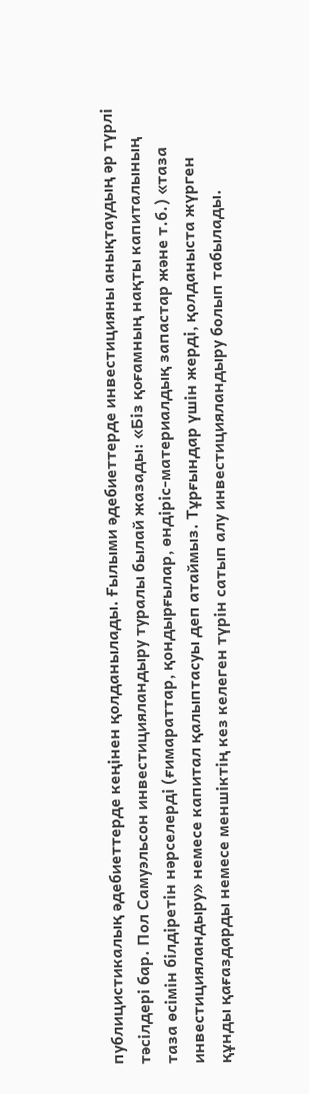публицистикалық әдебиеттерде кеңінен қолданылады. Ғылыми әдебиеттерде инвестицияны анықтаудың әр түрлі тәсілдері бар. Пол Самуэльсон инвестицияландыру туралы былай жазады: «Біз қоғамның нақты капиталының таза өсімін білдіретін нәрселерді (ғимараттар, қондырғылар, өндіріс-материалдық запастар және т.б.) «таза инвестицияландыру» немесе капитал қалыптасуы деп атаймыз. Тұрғындар үшін жерді, қолданыста жүрген құнды қағаздарды немесе меншіктің кез келеген түрін сатып алу инвестицияландыру болып табылады.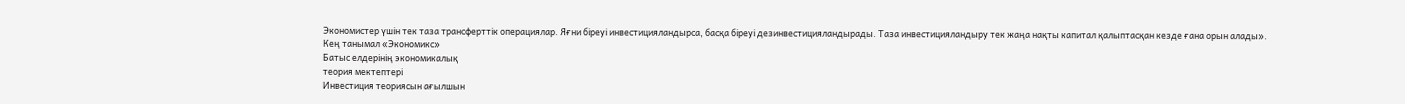Экономистер үшін тек таза трансферттік операциялар. Яғни біреуі инвестицияландырса, басқа біреуі дезинвестицияландырады. Таза инвестицияландыру тек жаңа нақты капитал қалыптасқан кезде ғана орын алады».
Кең танымал «Экономикс»
Батыс елдерінің экономикалық
теория мектептері
Инвестиция теориясын ағылшын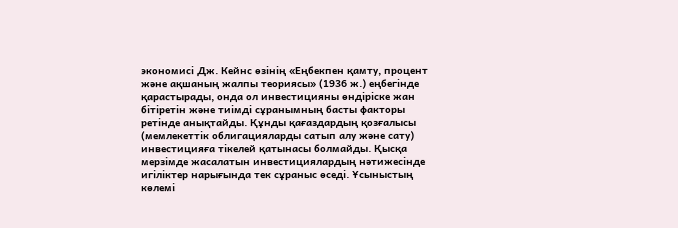экономисі Дж. Кейнс өзінің «Еңбекпен қамту, процент және ақшаның жалпы теориясы» (1936 ж.) еңбегінде қарастырады, онда ол инвестицияны өндіріске жан бітіретін және тиімді сұранымның басты факторы ретінде анықтайды. Құнды қағаздардың қозғалысы (мемлекеттік облигацияларды сатып алу және сату) инвестицияға тікелей қатынасы болмайды. Қысқа мерзімде жасалатын инвестициялардың нәтижесінде игіліктер нарығында тек сұраныс өседі. Ұсыныстың көлемі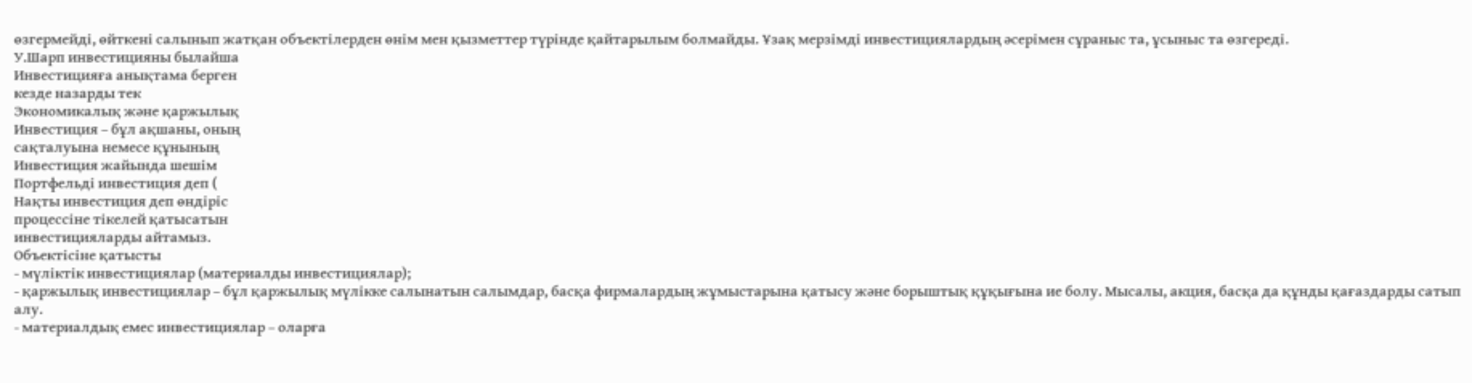өзгермейді, өйткені салынып жатқан объектілерден өнім мен қызметтер түрінде қайтарылым болмайды. Ұзақ мерзімді инвестициялардың әсерімен сұраныс та, ұсыныс та өзгереді.
У.Шарп инвестицияны былайша
Инвестицияға анықтама берген
кезде назарды тек
Экономикалық және қаржылық
Инвестиция – бұл ақшаны, оның
сақталуына немесе құнының
Инвестиция жайында шешім
Портфельді инвестиция деп (
Нақты инвестиция деп өндіріс
процессіне тікелей қатысатын
инвестицияларды айтамыз.
Объектісіне қатысты
- мүліктік инвестициялар (материалды инвестициялар);
- қаржылық инвестициялар – бұл қаржылық мүлікке салынатын салымдар, басқа фирмалардың жұмыстарына қатысу және борыштық құқығына ие болу. Мысалы, акция, басқа да құнды қағаздарды сатып алу.
- материалдық емес инвестициялар – оларға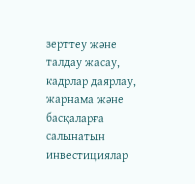зерттеу және талдау жасау, кадрлар даярлау, жарнама және басқаларға салынатын инвестициялар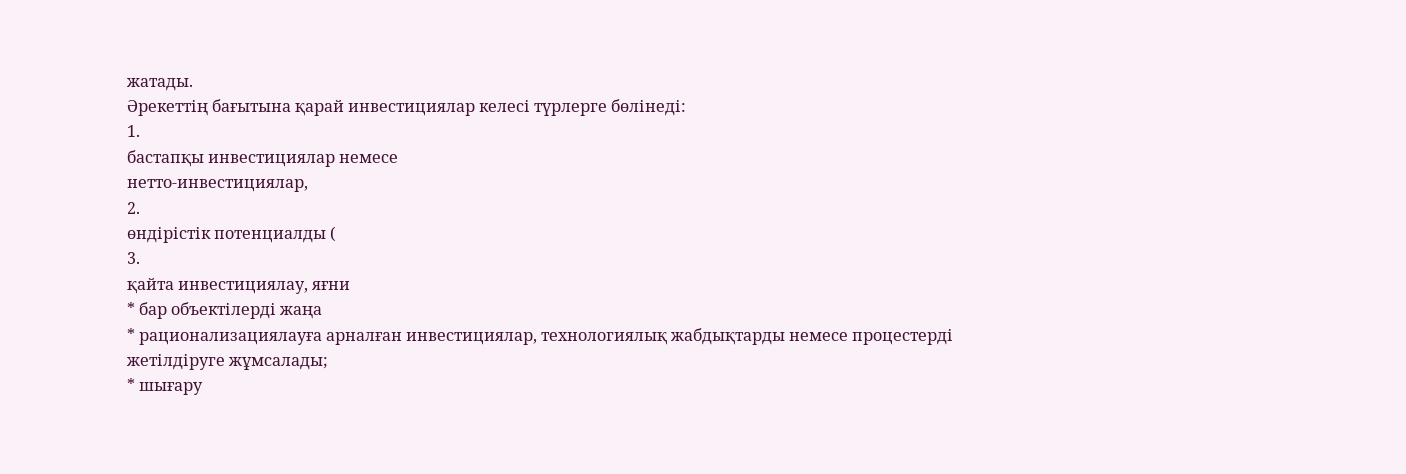жатады.
Әрекеттің бағытына қарай инвестициялар келесі түрлерге бөлінеді:
1.
бастапқы инвестициялар немесе
нетто-инвестициялар,
2.
өндірістік потенциалды (
3.
қайта инвестициялау, яғни
* бар объектілерді жаңа
* рационализациялауға арналған инвестициялар, технологиялық жабдықтарды немесе процестерді жетілдіруге жұмсалады;
* шығару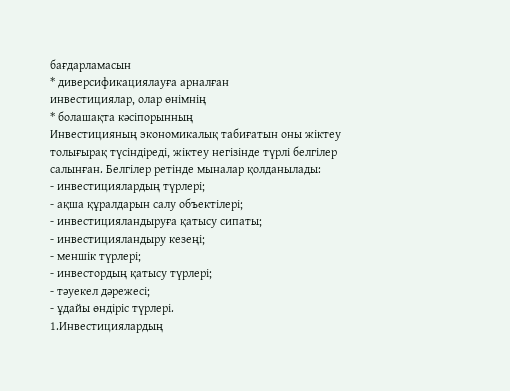бағдарламасын
* диверсификациялауға арналған
инвестициялар, олар өнімнің
* болашақта кәсіпорынның
Инвестицияның экономикалық табиғатын оны жіктеу толығырақ түсіндіреді, жіктеу негізінде түрлі белгілер салынған. Белгілер ретінде мыналар қолданылады:
- инвестициялардың түрлері;
- ақша құралдарын салу объектілері;
- инвестицияландыруға қатысу сипаты;
- инвестицияландыру кезеңі;
- меншік түрлері;
- инвестордың қатысу түрлері;
- тәуекел дәрежесі;
- ұдайы өндіріс түрлері.
1.Инвестициялардың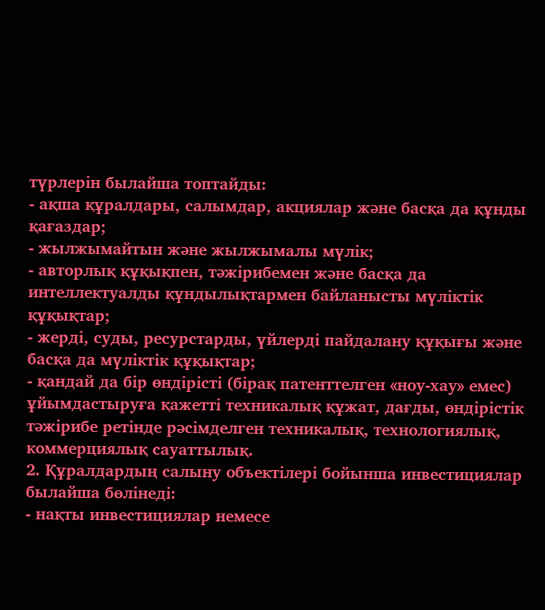түрлерін былайша топтайды:
- ақша құралдары, салымдар, акциялар және басқа да құнды қағаздар;
- жылжымайтын және жылжымалы мүлік;
- авторлық құқықпен, тәжірибемен және басқа да интеллектуалды құндылықтармен байланысты мүліктік құқықтар;
- жерді, суды, ресурстарды, үйлерді пайдалану құқығы және басқа да мүліктік құқықтар;
- қандай да бір өндірісті (бірақ патенттелген «ноу-хау» емес) ұйымдастыруға қажетті техникалық құжат, дағды, өндірістік тәжірибе ретінде рәсімделген техникалық, технологиялық, коммерциялық сауаттылық.
2. Құралдардың салыну объектілері бойынша инвестициялар былайша бөлінеді:
- нақты инвестициялар немесе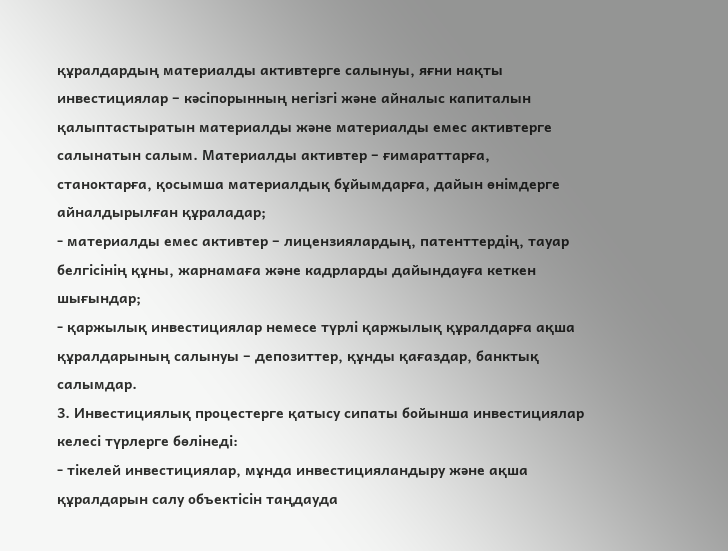құралдардың материалды активтерге салынуы, яғни нақты инвестициялар – кәсіпорынның негізгі және айналыс капиталын қалыптастыратын материалды және материалды емес активтерге салынатын салым. Материалды активтер – ғимараттарға, станоктарға, қосымша материалдық бұйымдарға, дайын өнімдерге айналдырылған құраладар;
- материалды емес активтер – лицензиялардың, патенттердің, тауар белгісінің құны, жарнамаға және кадрларды дайындауға кеткен шығындар;
- қаржылық инвестициялар немесе түрлі қаржылық құралдарға ақша құралдарының салынуы – депозиттер, құнды қағаздар, банктық салымдар.
3. Инвестициялық процестерге қатысу сипаты бойынша инвестициялар келесі түрлерге бөлінеді:
- тікелей инвестициялар, мұнда инвестицияландыру және ақша құралдарын салу объектісін таңдауда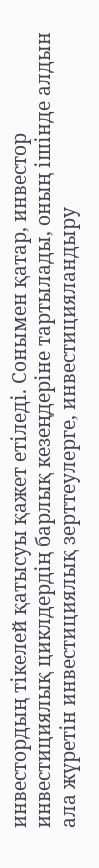инвестордың тікелей қатысуы қажет етіледі. Сонымен қатар, инвестор инвестициялық циклдердің барлық кезеңдеріне тартылады, оның ішінде алдын ала жүретін инвестициялық зерттеулерге, инвестицияландыру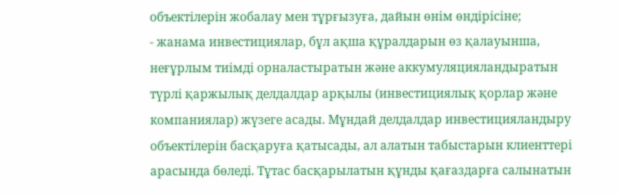объектілерін жобалау мен тұрғызуға, дайын өнім өндірісіне;
- жанама инвестициялар, бұл ақша құралдарын өз қалауынша, неғұрлым тиімді орналастыратын және аккумуляцияландыратын түрлі қаржылық делдалдар арқылы (инвестициялық қорлар және компаниялар) жүзеге асады. Мұндай делдалдар инвестицияландыру объектілерін басқаруға қатысады, ал алатын табыстарын клиенттері арасында бөледі. Тұтас басқарылатын құнды қағаздарға салынатын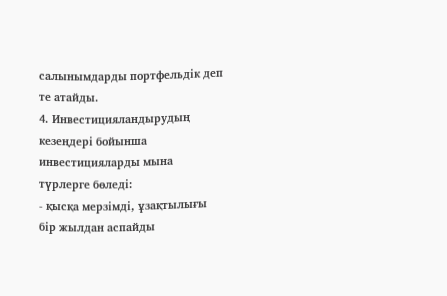салынымдарды портфельдік деп те атайды.
4. Инвестицияландырудың кезеңдері бойынша инвестицияларды мына түрлерге бөледі:
- қысқа мерзімді, ұзақтылығы бір жылдан аспайды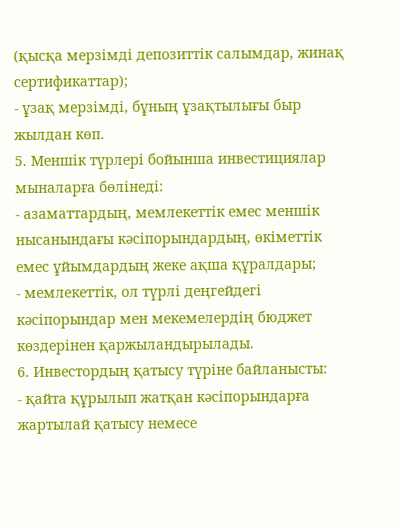(қысқа мерзімді депозиттік салымдар, жинақ сертификаттар);
- ұзақ мерзімді, бұның ұзақтылығы быр жылдан көп.
5. Меншік түрлері бойынша инвестициялар мыналарға бөлінеді:
- азаматтардың, мемлекеттік емес меншік нысанындағы кәсіпорындардың, өкіметтік емес ұйымдардың жеке ақша құралдары;
- мемлекеттік, ол түрлі деңгейдегі кәсіпорындар мен мекемелердің бюджет көздерінен қаржыландырылады.
6. Инвестордың қатысу түріне байланысты:
- қайта құрылып жатқан кәсіпорындарға жартылай қатысу немесе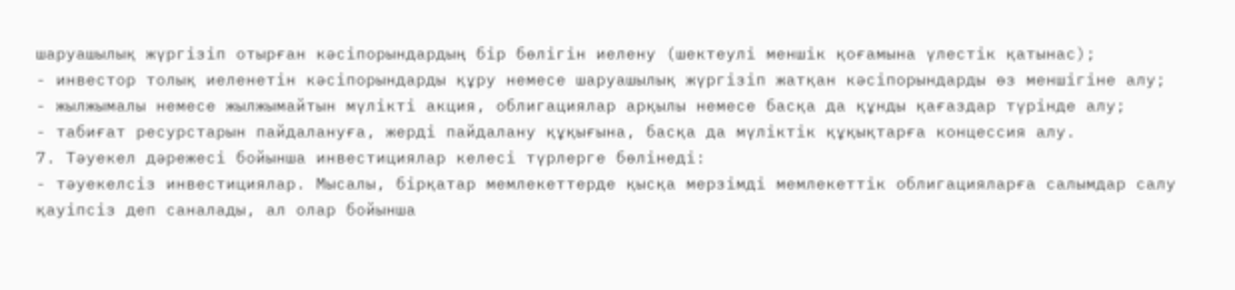шаруашылық жүргізіп отырған кәсіпорындардың бір бөлігін иелену (шектеулі меншік қоғамына үлестік қатынас);
- инвестор толық иеленетін кәсіпорындарды құру немесе шаруашылық жүргізіп жатқан кәсіпорындарды өз меншігіне алу;
- жылжымалы немесе жылжымайтын мүлікті акция, облигациялар арқылы немесе басқа да құнды қағаздар түрінде алу;
- табиғат ресурстарын пайдалануға, жерді пайдалану құқығына, басқа да мүліктік құқықтарға концессия алу.
7. Тәуекел дәрежесі бойынша инвестициялар келесі түрлерге бөлінеді:
- тәуекелсіз инвестициялар. Мысалы, бірқатар мемлекеттерде қысқа мерзімді мемлекеттік облигацияларға салымдар салу қауіпсіз деп саналады, ал олар бойынша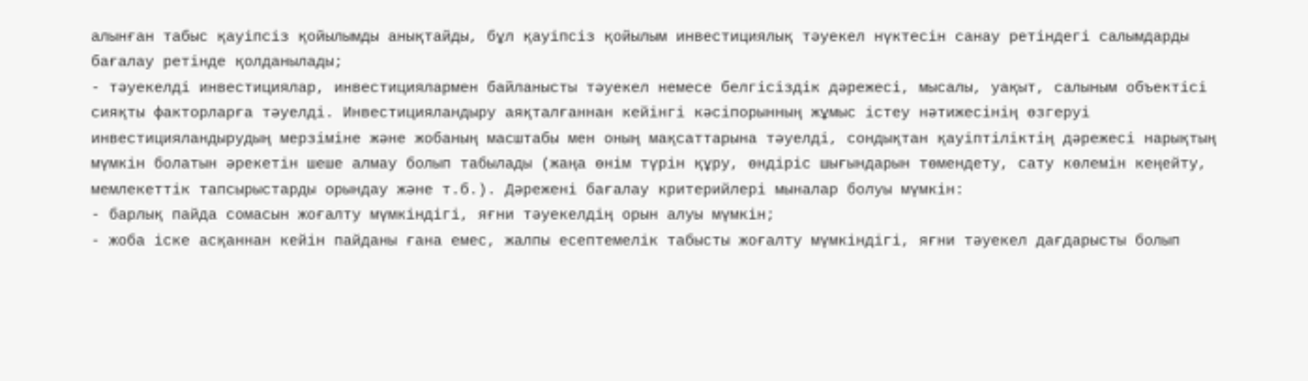алынған табыс қауіпсіз қойылымды анықтайды, бұл қауіпсіз қойылым инвестициялық тәуекел нүктесін санау ретіндегі салымдарды бағалау ретінде қолданылады;
- тәуекелді инвестициялар, инвестициялармен байланысты тәуекел немесе белгісіздік дәрежесі, мысалы, уақыт, салыным объектісі сияқты факторларға тәуелді. Инвестицияландыру аяқталғаннан кейінгі кәсіпорынның жұмыс істеу нәтижесінің өзгеруі инвестицияландырудың мерзіміне және жобаның масштабы мен оның мақсаттарына тәуелді, сондықтан қауіптіліктің дәрежесі нарықтың мүмкін болатын әрекетін шеше алмау болып табылады (жаңа өнім түрін құру, өндіріс шығындарын төмендету, сату көлемін кеңейту, мемлекеттік тапсырыстарды орындау және т.б.). Дәрежені бағалау критерийлері мыналар болуы мүмкін:
- барлық пайда сомасын жоғалту мүмкіндігі, яғни тәуекелдің орын алуы мүмкін;
- жоба іске асқаннан кейін пайданы ғана емес, жалпы есептемелік табысты жоғалту мүмкіндігі, яғни тәуекел дағдарысты болып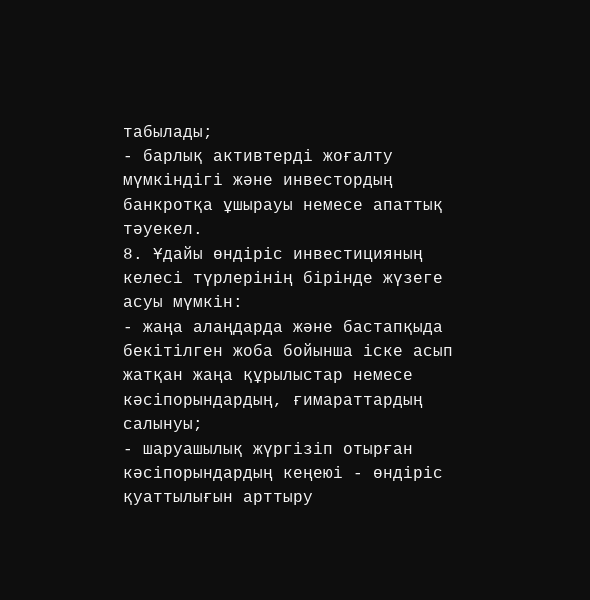табылады;
- барлық активтерді жоғалту мүмкіндігі және инвестордың банкротқа ұшырауы немесе апаттық тәуекел.
8. Ұдайы өндіріс инвестицияның келесі түрлерінің бірінде жүзеге асуы мүмкін:
- жаңа алаңдарда және бастапқыда бекітілген жоба бойынша іске асып жатқан жаңа құрылыстар немесе кәсіпорындардың, ғимараттардың салынуы;
- шаруашылық жүргізіп отырған кәсіпорындардың кеңеюі - өндіріс қуаттылығын арттыру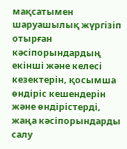мақсатымен шаруашылық жүргізіп отырған кәсіпорындардың екінші және келесі кезектерін, қосымша өндіріс кешендерін және өндірістерді, жаңа кәсіпорындарды салу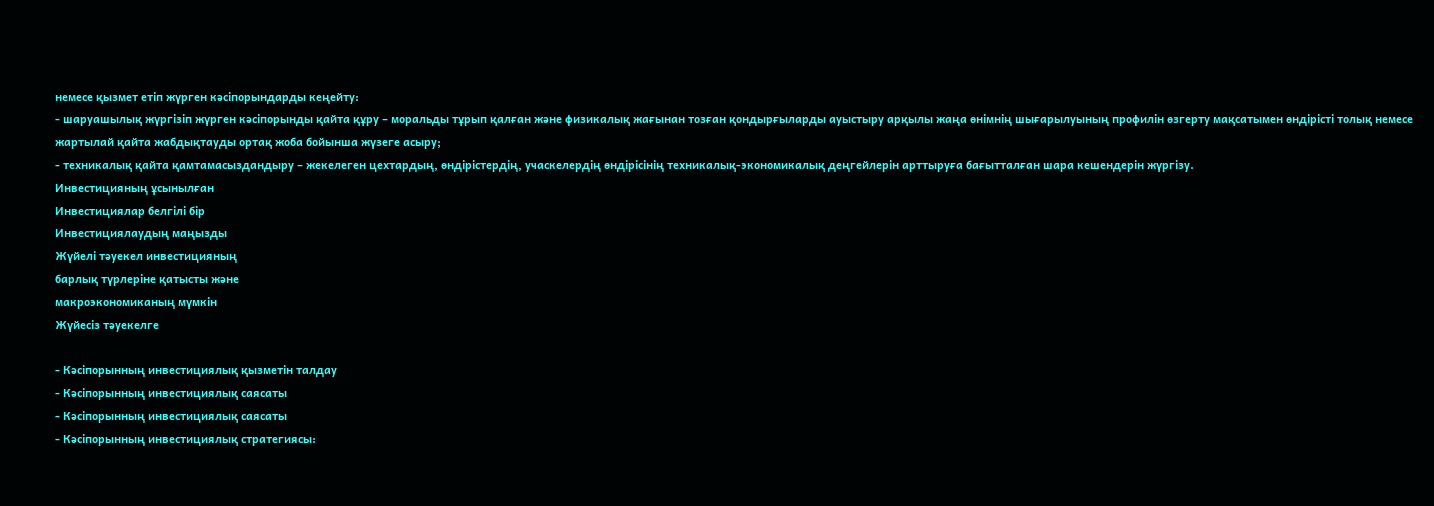немесе қызмет етіп жүрген кәсіпорындарды кеңейту:
- шаруашылық жүргізіп жүрген кәсіпорынды қайта құру – моральды тұрып қалған және физикалық жағынан тозған қондырғыларды ауыстыру арқылы жаңа өнімнің шығарылуының профилін өзгерту мақсатымен өндірісті толық немесе жартылай қайта жабдықтауды ортақ жоба бойынша жүзеге асыру;
- техникалық қайта қамтамасыздандыру – жекелеген цехтардың, өндірістердің, учаскелердің өндірісінің техникалық-экономикалық деңгейлерін арттыруға бағытталған шара кешендерін жүргізу.
Инвестицияның ұсынылған
Инвестициялар белгілі бір
Инвестициялаудың маңызды
Жүйелі тәуекел инвестицияның
барлық түрлеріне қатысты және
макроэкономиканың мүмкін
Жүйесіз тәуекелге

- Кәсіпорынның инвестициялық қызметін талдау
- Кәсіпорынның инвестициялық саясаты
- Кәсіпорынның инвестициялық саясаты
- Кәсіпорынның инвестициялық стратегиясы: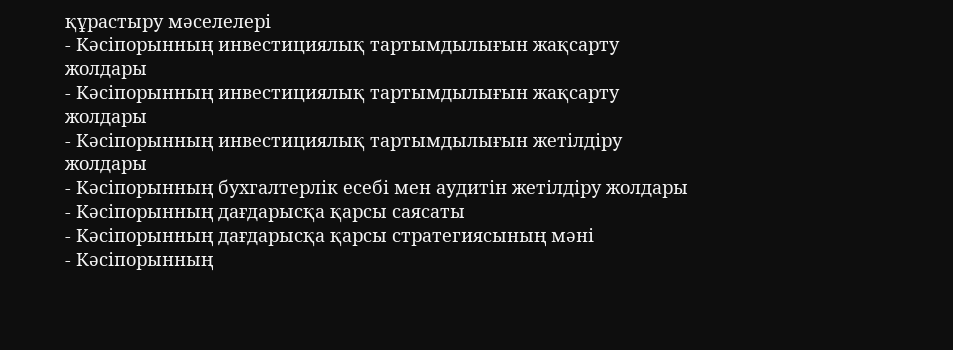құрастыру мәселелері
- Кәсіпорынның инвестициялық тартымдылығын жақсарту жолдары
- Кәсіпорынның инвестициялық тартымдылығын жақсарту жолдары
- Кәсіпорынның инвестициялық тартымдылығын жетілдіру жолдары
- Кәсіпорынның бухгалтерлік есебі мен аудитін жетілдіру жолдары
- Кәсіпорынның дағдарысқа қарсы саясаты
- Кәсіпорынның дағдарысқа қарсы стратегиясының мәні
- Кәсіпорынның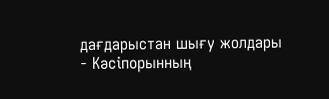дағдарыстан шығу жолдары
- Кәсіпорынның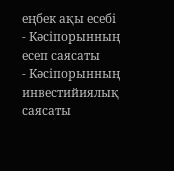еңбек ақы есебі
- Кәсіпорынның есеп саясаты
- Кәсіпорынның инвестийиялық саясаты